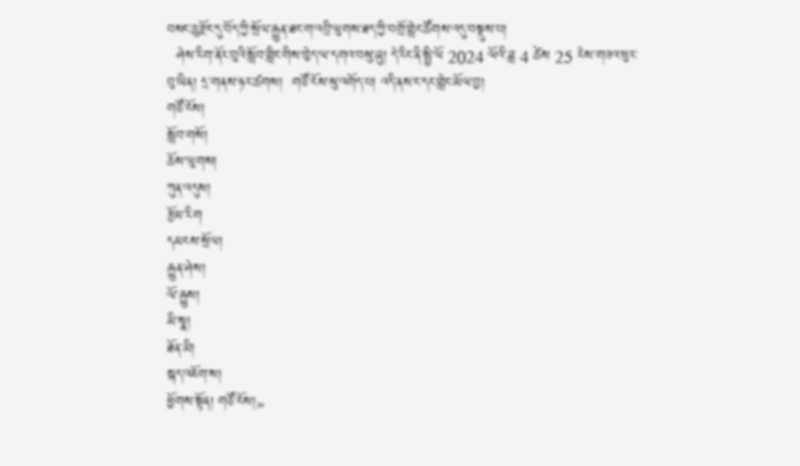བསང་ཆུ་རྫོང་དུ་བོད་ཀྱི་སྲོལ་རྒྱུན་ཐང་ག་འབྲི་ལུགས་ཐད་ཀྱི་བགྲོ་གླེང་ཚོགས་འདུ་བསྡུས་པ།
  ཤེས་རིག་ནོར་བུའི་སློབ་གླིང་གིས་ཁྱེད་ལ་དགའ་བསུ་ཞུ། དེ་རིང་ནི་སྤྱི་ལོ 2024 ལོའི་ཟླ 4 ཚེས 25 རེས་གཟའ་ཕུར་བུ་ཡིན། དྲ་གནས་ཉར་ཚགས།  གཙོ་ངོས་སུ་འགོད་པ། འདི་ནས་ང་དང་གླེང་མོལ་བྱ།
གཙོ་ངོས།
སློབ་གསོ།
ཆོས་ལུགས།
ཀུན་འདུས།
རྩོམ་རིག
དམངས་སྲོལ།
རྒྱུན་ཤེས།
ལོ་རྒྱུས།
མི་སྣ།
ཐོན་མི།
སྐད་འཇོག་ས།
ཕྱོགས་སྟོན། གཙོ་ངོས།»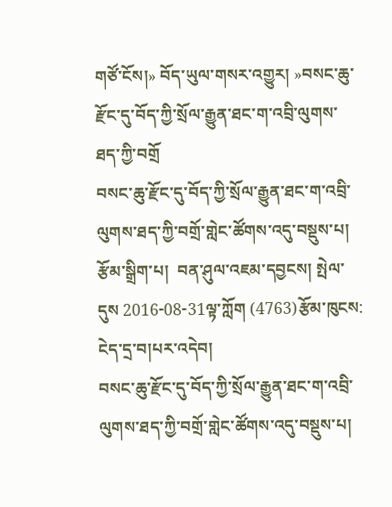གཙོ་ངོས།» བོད་ཡུལ་གསར་འགྱུར། »བསང་ཆུ་རྫོང་དུ་བོད་ཀྱི་སྲོལ་རྒྱུན་ཐང་ག་འབྲི་ལུགས་ཐད་ཀྱི་བགྲོ
བསང་ཆུ་རྫོང་དུ་བོད་ཀྱི་སྲོལ་རྒྱུན་ཐང་ག་འབྲི་ལུགས་ཐད་ཀྱི་བགྲོ་གླེང་ཚོགས་འདུ་བསྡུས་པ།
རྩོམ་སྒྲིག་པ།  བན་ཤུལ་འཇམ་དབྱངས། སྤེལ་དུས 2016-08-31ལྟ་ཀློག (4763)རྩོམ་ཁུངས: ངེད་དྲ་བ།པར་འདེབ།
བསང་ཆུ་རྫོང་དུ་བོད་ཀྱི་སྲོལ་རྒྱུན་ཐང་ག་འབྲི་ལུགས་ཐད་ཀྱི་བགྲོ་གླེང་ཚོགས་འདུ་བསྡུས་པ།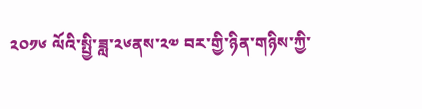༢༠༡༦ ལོའི་སྤྱི་ཟླ་༢༦ནས་༢༧ བར་གྱི་ཉིན་གཉིས་ཀྱི་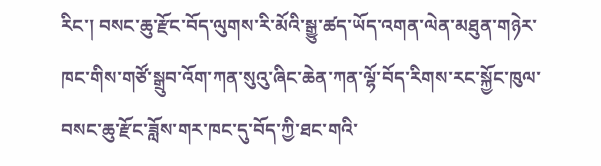རིང་། བསང་ཆུ་རྫོང་བོད་ལུགས་རི་མོའི་སྒྱུ་ཚད་ཡོད་འགན་ལེན་མཐུན་གཉེར་ཁང་གིས་གཙོ་སྒྲུབ་འོག་ཀན་སུའུ་ཞིང་ཆེན་ཀན་ལྷོ་བོད་རིགས་རང་སྐྱོང་ཁུལ་བསང་ཆུ་རྫོང་ཟློས་གར་ཁང་དུ་བོད་ཀྱི་ཐང་གའི་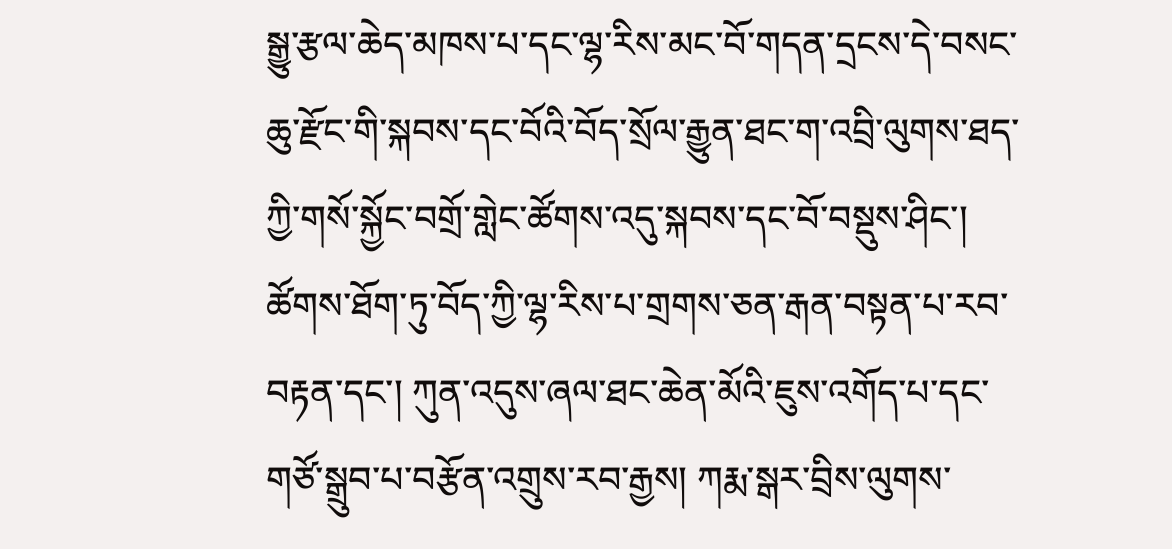སྒྱུ་རྩལ་ཆེད་མཁས་པ་དང་ལྷ་རིས་མང་བོ་གདན་དྲངས་དེ་བསང་ཆུ་རྫོང་གི་སྐབས་དང་བོའི་བོད་སྲོལ་རྒྱུན་ཐང་ག་འབྲི་ལུགས་ཐད་ཀྱི་གསོ་སྐྱོང་བགྲོ་གླེང་ཚོགས་འདུ་སྐབས་དང་བོ་བསྡུས་ཤིང་།  ཚོགས་ཐོག་ཏུ་བོད་ཀྱི་ལྷ་རིས་པ་གྲགས་ཅན་རྒན་བསྟན་པ་རབ་བརྟན་དང་། ཀུན་འདུས་ཞལ་ཐང་ཆེན་མོའི་ཇུས་འགོད་པ་དང་གཙོ་སྒྲུབ་པ་བརྩོན་འགྲུས་རབ་རྒྱས། ཀརྨ་སྒར་བྲིས་ལུགས་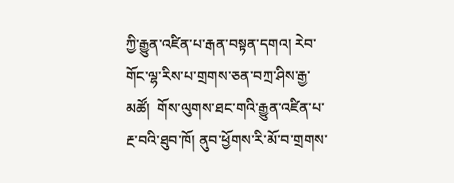ཀྱི་རྒྱུན་འཛིན་པ་རྒན་བསྟན་དགའ། རེབ་གོང་ལྷ་རིས་པ་གྲགས་ཅན་བཀྲ་ཤིས་རྒྱ་མཚོ།  གོས་ལུགས་ཐང་གའི་རྒྱུན་འཛིན་པ་རྔ་བའི་ཐུབ་ཁོ། ནུབ་ཕྱོགས་རི་མོ་བ་གྲགས་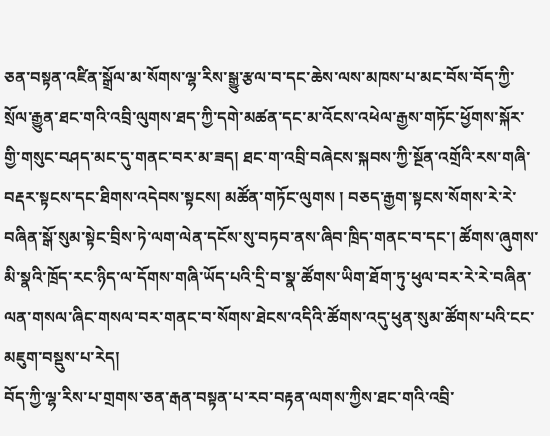ཅན་བསྟན་འཛིན་སྒྲོལ་མ་སོགས་ལྷ་རིས་སྒྱུ་རྩལ་བ་དང་ཆེས་ལས་མཁས་པ་མང་བོས་བོད་ཀྱི་སྲོལ་རྒྱུན་ཐང་གའི་འབྲི་ལུགས་ཐད་ཀྱི་དགེ་མཚན་དང་མ་འོངས་འཕེལ་རྒྱས་གཏོང་ཕྱོགས་སྐོར་གྱི་གསུང་བཤད་མང་དུ་གནང་བར་མ་ཟད། ཐང་ག་འབྲི་བཞེངས་སྐབས་ཀྱི་སྔོན་འགྲོའི་རས་གཞི་བརྡར་སྟངས་དང་ཐིགས་འདེབས་སྟངས། མཚོན་གཏོང་ལུགས ། བཅད་རྒྱག་སྟངས་སོགས་རེ་རེ་བཞིན་སྒོ་སུམ་སྟེང་བྲིས་ཏེ་ལག་ལེན་དངོས་སུ་བཏབ་ནས་ཞིབ་ཁྲིད་གནང་བ་དང་། ཚོགས་ཞུགས་མི་སྣའི་ཁྲོད་རང་ཉིད་ལ་དོགས་གཞི་ཡོད་པའི་དྲི་བ་སྣ་ཚོགས་ཡིག་ཐོག་ཏུ་ཕུལ་བར་རེ་རེ་བཞིན་ལན་གསལ་ཞིང་གསལ་བར་གནང་བ་སོགས་ཐེངས་འདིའི་ཚོགས་འདུ་ཕུན་སུམ་ཚོགས་པའི་ངང་མཇུག་བསྡུས་པ་རེད།
བོད་ཀྱི་ལྷ་རིས་པ་གྲགས་ཅན་རྒན་བསྟན་པ་རབ་བརྟན་ལགས་ཀྱིས་ཐང་གའི་འབྲི་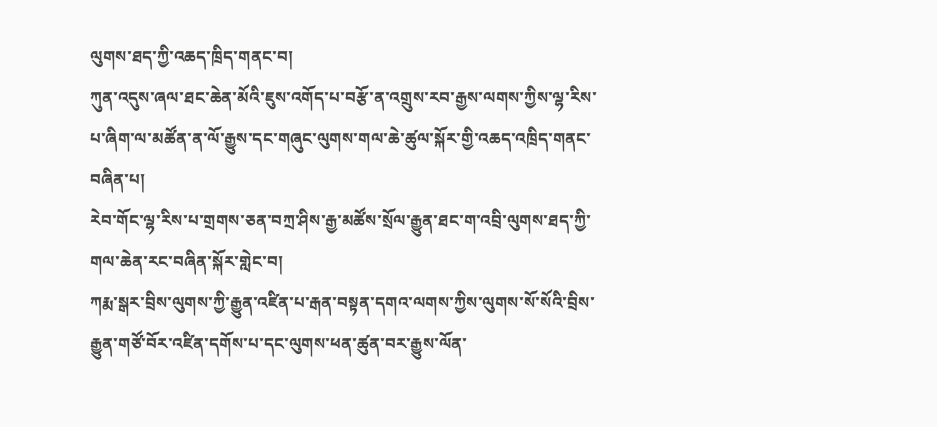ལུགས་ཐད་ཀྱི་འཆད་ཁྲིད་གནང་བ།
ཀུན་འདུས་ཞལ་ཐང་ཆེན་མོའི་ཇུས་འགོད་པ་བརྩོ་ན་འགྲུས་རབ་རྒྱས་ལགས་ཀྱིས་ལྷ་རིས་པ་ཞིག་ལ་མཚོན་ན་ལོ་རྒྱུས་དང་གཞུང་ལུགས་གལ་ཆེ་ཚུལ་སྐོར་གྱི་འཆད་འཁྲིད་གནང་བཞིན་པ།
རེབ་གོང་ལྷ་རིས་པ་གྲགས་ཅན་བཀྲ་ཤིས་རྒྱ་མཚོས་སྲོལ་རྒྱུན་ཐང་ག་འབྲི་ལུགས་ཐད་ཀྱི་གལ་ཆེན་རང་བཞིན་སྐོར་གླེང་བ།
ཀརྨ་སྒར་བྲིས་ལུགས་ཀྱི་རྒྱུན་འཛིན་པ་རྒན་བསྟན་དགའ་ལགས་ཀྱིས་ལུགས་སོ་སོའི་བྲིས་རྒྱུན་གཙོ་བོར་འཛིན་དགོས་པ་དང་ལུགས་ཕན་ཚུན་བར་རྒྱུས་ལོན་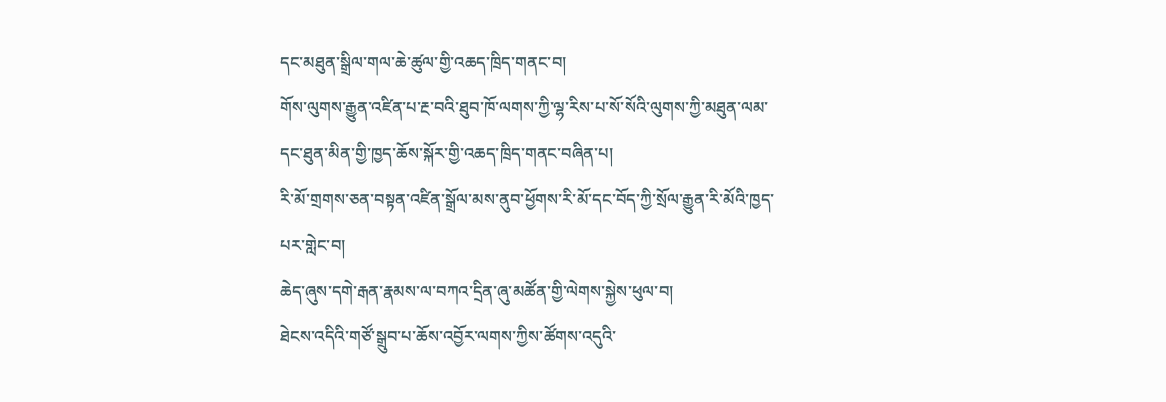དང་མཐུན་སྒྲིལ་གལ་ཆེ་ཚུལ་གྱི་འཆད་ཁྲིད་གནང་བ།
གོས་ལུགས་རྒྱུན་འཛིན་པ་རྔ་བའི་ཐུབ་ཁོ་ལགས་ཀྱི་ལྷ་རིས་པ་སོ་སོའི་ལུགས་ཀྱི་མཐུན་ལམ་དང་ཐུན་མིན་གྱི་ཁྱད་ཆོས་སྐོར་གྱི་འཆད་ཁྲིད་གནང་བཞིན་པ།
རི་མོ་གྲགས་ཅན་བསྟན་འཛིན་སྒྲོལ་མས་ནུབ་ཕྱོགས་རི་མོ་དང་བོད་ཀྱི་སྲོལ་རྒྱུན་རི་མོའི་ཁྱད་པར་གླེང་བ།
ཆེད་ཞུས་དགེ་རྒན་རྣམས་ལ་བཀའ་དྲིན་ཞུ་མཚོན་གྱི་ལེགས་སྐྱེས་ཕུལ་བ།
ཐེངས་འདིའི་གཙོ་སྒྲུབ་པ་ཆོས་འབྱོར་ལགས་ཀྱིས་ཚོགས་འདུའི་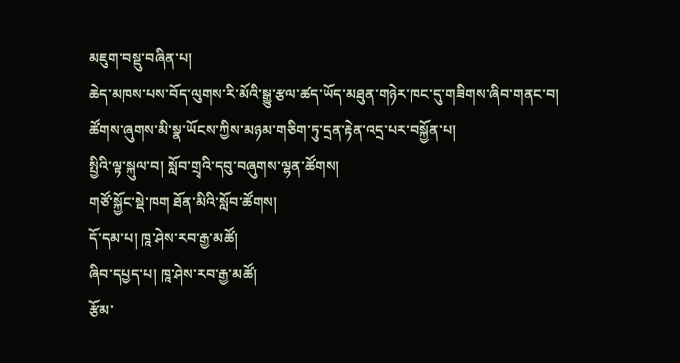མཇུག་བསྡུ་བཞིན་པ།
ཆེད་མཁས་པས་བོད་ལུགས་རི་མོའི་སྒྱུ་རྩལ་ཚད་ཡོད་མཐུན་གཉེར་ཁང་དུ་གཟིགས་ཞིབ་གནང་བ།
ཚོགས་ཞུགས་མི་སྣ་ཡོངས་ཀྱིས་མཉམ་གཅིག་ཏུ་དྲན་རྟེན་འདྲ་པར་བསྐྱོན་པ།
སྤྱིའི་ལྟ་སྐུལ་བ། སློབ་གྲྭའི་དབུ་བཞུགས་ལྷན་ཚོགས།
གཙོ་སྐྱོང་སྡེ་ཁག ཐོན་མིའི་སློབ་ཚོགས།
དོ་དམ་པ། ཁཱ་ཤེས་རབ་རྒྱ་མཚོ།
ཞིབ་དཔྱད་པ། ཁཱ་ཤེས་རབ་རྒྱ་མཚོ།
རྩོམ་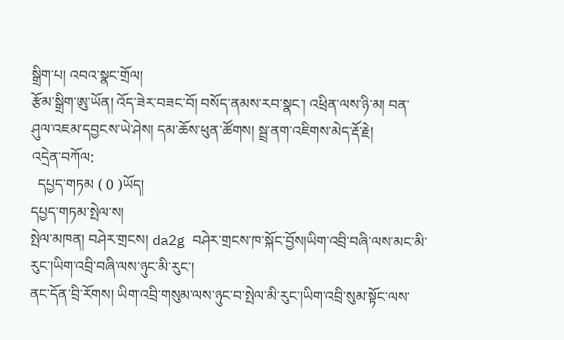སྒྲིག་པ། འབའ་སྣང་གྲོལ།
རྩོམ་སྒྲིག་ཨུ་ཡོན། འོད་ཟེར་བཟང་བོ། བསོད་ནམས་རབ་སྣང་། འཕྲིན་ལས་ཉི་མ། བན་ཤུལ་འཇམ་དབྱངས་ཡེ་ཤེས། དམ་ཆོས་ཕུན་ཚོགས། སྦྲ་ནག་འཇིགས་མེད་རྡོ་རྗེ།
འདྲེན་བཀོལ:
  དཔྱད་གཏམ ( 0 )ཡོད།
དཔྱད་གཏམ་སྤེལ་ས།
སྤེལ་མཁན། བཤེར་གྲངས། da2g བཤེར་གྲངས་ཁ་སྐོང་བྱོས།ཡིག་འབྲི་བཞི་ལས་མང་མི་རུང་།ཡིག་འབྲི་བཞི་ལས་ཉུང་མི་རུང་།
ནང་དོན་བྲི་རོགས། ཡིག་འབྲི་གསུམ་ལས་ཉུང་བ་སྤེལ་མི་རུང་།ཡིག་འབྲི་སུམ་སྟོང་ལས་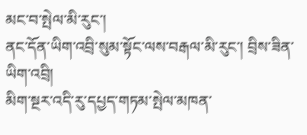མང་བ་སྤེལ་མི་རུང་།
ནང་དོན་ཡིག་འབྲི་སུམ་སྟོང་ལས་བརྒལ་མི་རུང་། བྲིས་ཟིན་ཡིག་འབྲི།
མིག་སྔར་འདི་རུ་དཔྱད་གཏམ་སྤེལ་མཁན་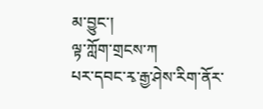མ་བྱུང་།
ལྟ་ཀློག་གྲངས་ཀ
པར་དབང་རྭ་རྒྱ་ཤེས་རིག་ནོར་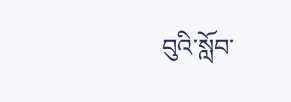བུའི་སློབ་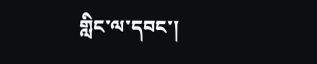གླིང་ལ་དབང་།